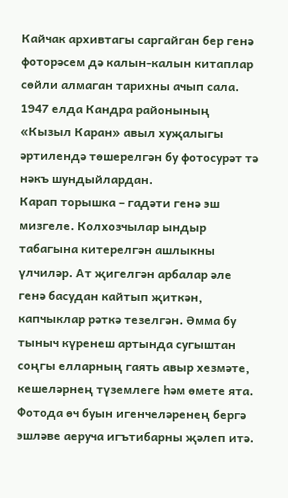Кайчак архивтагы саргайган бер генә фоторәсем дә калын-калын китаплар сөйли алмаган тарихны ачып сала. 1947 елда Кандра районының «Кызыл Каран» авыл хуҗалыгы әртилендә төшерелгән бу фотосурәт тә нәкъ шундыйлардан.
Карап торышка – гадәти генә эш мизгеле. Колхозчылар ындыр табагына китерелгән ашлыкны үлчиләр. Ат җигелгән арбалар әле генә басудан кайтып җиткән, капчыклар рәткә тезелгән. Әмма бу тыныч күренеш артында сугыштан соңгы елларның гаять авыр хезмәте, кешеләрнең түземлеге һәм өмете ята.
Фотода өч буын игенчеләренең бергә эшләве аеруча игътибарны җәлеп итә.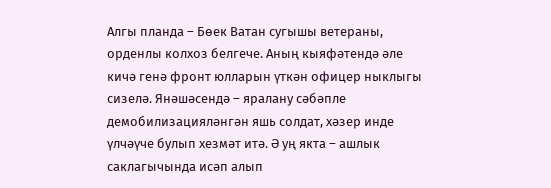Алгы планда – Бөек Ватан сугышы ветераны, орденлы колхоз белгече. Аның кыяфәтендә әле кичә генә фронт юлларын үткән офицер ныклыгы сизелә. Янәшәсендә – яралану сәбәпле демобилизацияләнгән яшь солдат, хәзер инде үлчәүче булып хезмәт итә. Ә уң якта – ашлык саклагычында исәп алып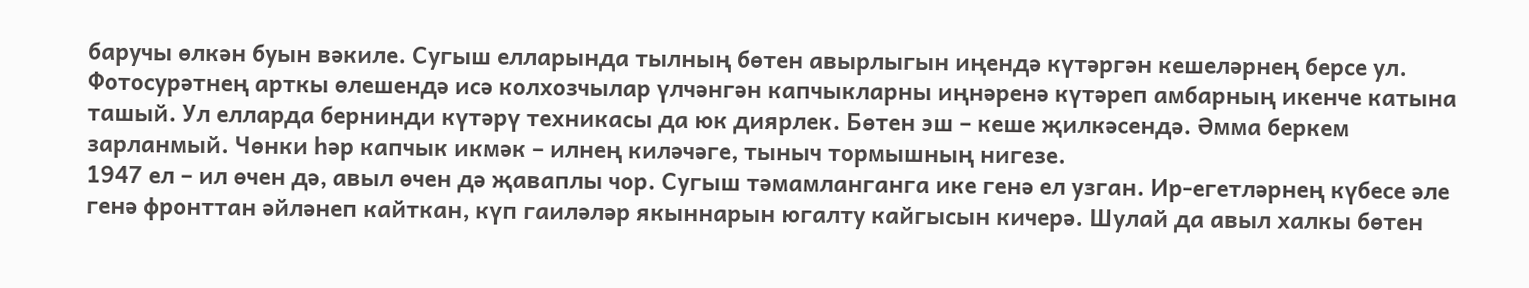баручы өлкән буын вәкиле. Сугыш елларында тылның бөтен авырлыгын иңендә күтәргән кешеләрнең берсе ул.
Фотосурәтнең арткы өлешендә исә колхозчылар үлчәнгән капчыкларны иңнәренә күтәреп амбарның икенче катына ташый. Ул елларда бернинди күтәрү техникасы да юк диярлек. Бөтен эш – кеше җилкәсендә. Әмма беркем зарланмый. Чөнки һәр капчык икмәк – илнең киләчәге, тыныч тормышның нигезе.
1947 ел – ил өчен дә, авыл өчен дә җаваплы чор. Сугыш тәмамланганга ике генә ел узган. Ир-егетләрнең күбесе әле генә фронттан әйләнеп кайткан, күп гаиләләр якыннарын югалту кайгысын кичерә. Шулай да авыл халкы бөтен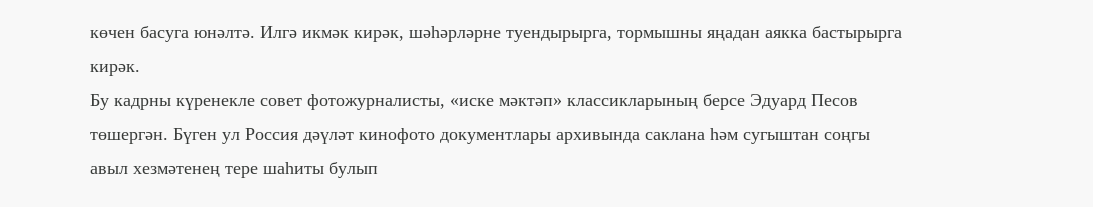көчен басуга юнәлтә. Илгә икмәк кирәк, шәһәрләрне туендырырга, тормышны яңадан аякка бастырырга кирәк.
Бу кадрны күренекле совет фотожурналисты, «иске мәктәп» классикларының берсе Эдуард Песов төшергән. Бүген ул Россия дәүләт кинофото документлары архивында саклана һәм сугыштан соңгы авыл хезмәтенең тере шаһиты булып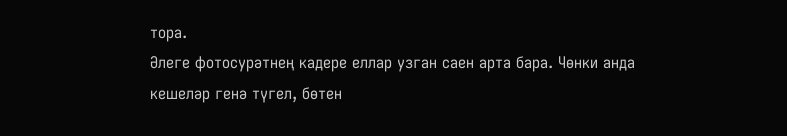тора.
Әлеге фотосурәтнең кадере еллар узган саен арта бара. Чөнки анда кешеләр генә түгел, бөтен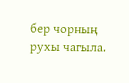бер чорның рухы чагыла.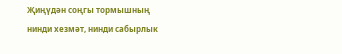Җиңүдән соңгы тормышның нинди хезмәт, нинди сабырлык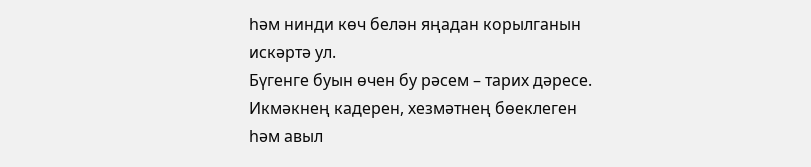һәм нинди көч белән яңадан корылганын искәртә ул.
Бүгенге буын өчен бу рәсем – тарих дәресе. Икмәкнең кадерен, хезмәтнең бөеклеген һәм авыл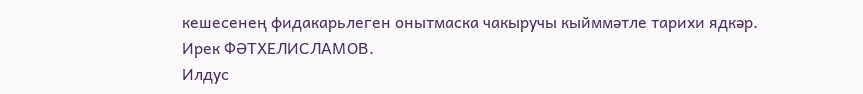кешесенең фидакарьлеген онытмаска чакыручы кыйммәтле тарихи ядкәр.
Ирек ФӘТХЕЛИСЛАМОВ.
Илдус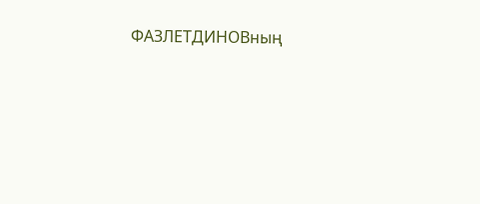ФАЗЛЕТДИНОВның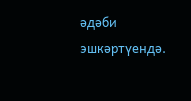әдәби эшкәртүендә.